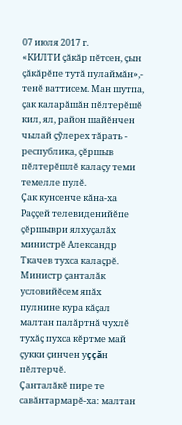07 июля 2017 г.
«КИЛТИ çăкăр пĕтсен, çын çăкăрĕпе тутă пулаймăн»,- тенĕ ваттисем. Ман шутпа, çак каларăшăн пĕлтерĕшĕ кил, ял, район шайĕнчен чылай çỹлерех тăрать - республика, çĕршыв пĕлтерĕшлĕ калаçу теми темелле пулĕ.
Çак кунсенче кăна-ха Раççей телевиденийĕпе çĕршыври ялхуçалăх министрĕ Александр Ткачев тухса калаçрĕ. Министр çанталăк условийĕсем япăх пулнине кура кăçал малтан палăртнă чухлĕ тухăç пухса кĕртме май çукки çинчен уççăн пĕлтерчĕ.
Çанталăкĕ пире те савăнтармарĕ-ха: малтан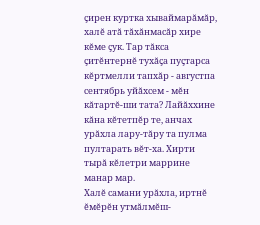çирен куртка хываймарăмăр, халĕ атă тăхăнмасăр хире кĕме çук. Тар тăкса çитĕнтернĕ тухăçа пуçтарса кĕртмелли тапхăр - августпа сентябрь уйăхсем - мĕн кăтартĕ-ши тата? Лайăххине кăна кĕтетпĕр те, анчах урăхла лару-тăру та пулма пултарать вĕт-ха. Хирти тырă кĕлетри маррине манар мар.
Халĕ самани урăхла, иртнĕ ĕмĕрĕн утмăлмĕш-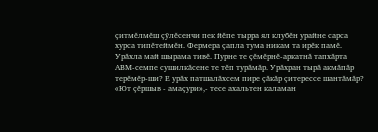çитмĕлмĕш çỹлĕсенчи пек йĕпе тырра ял клубĕн урайне сарса хурса типĕтеймĕн. Фермера çапла тума никам та ирĕк памĕ. Урăхла май шырама тивĕ. Пурне те çĕмĕрнĕ-аркатнă тапхăрта АВМ-семпе сушилкăсене те тĕп турăмăр. Урăхран тырă акмăпăр терĕмĕр-ши? Е урăх патшалăхсем пире çăкăр çитерессе шантăмăр? «Ют çĕршыв - амаçури»,- тесе ахальтен каламан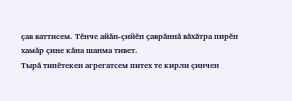çав ваттисем. Тĕнче айăн-çийĕн çаврăннă вăхăтра пирĕн хамăр çине кăна шанма тивет.
Тырă типĕтекен агрегатсем питех те кирли çинчен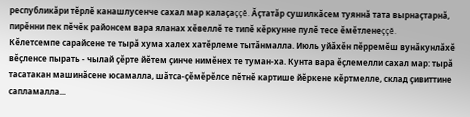республикăри тĕрлĕ канашлусенче сахал мар калаçаççĕ. Ăçтатăр сушилкăсем туяннă тата вырнаçтарнă, пирĕнни пек пĕчĕк районсем вара яланах хĕвеллĕ те типĕ кĕркунне пулĕ тесе ĕмĕтленеççĕ.
Кĕлетсемпе сарайсене те тырă хума халех хатĕрлеме тытăнмалла. Июль уйăхĕн пĕрремĕш вунăкунлăхĕ вĕçленсе пырать - чылай çĕрте йĕтем çинче нимĕнех те туман-ха. Кунта вара ĕçлемелли сахал мар: тырă тасатакан машинăсене юсамалла, шăтса-çĕмĕрĕлсе пĕтнĕ картише йĕркене кĕртмелле, склад çивиттине сапламалла...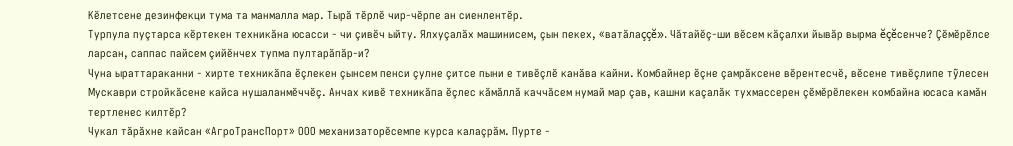Кĕлетсене дезинфекци тума та манмалла мар. Тырă тĕрлĕ чир-чĕрпе ан сиенлентĕр.
Турпула пуçтарса кĕртекен техникăна юсасси - чи çивĕч ыйту. Ялхуçалăх машинисем, çын пекех, «ватăлаççĕ». Чăтайĕç-ши вĕсем кăçалхи йывăр вырма ĕçĕсенче? Çĕмĕрĕлсе ларсан, саппас пайсем çийĕнчех тупма пултарăпăр-и?
Чуна ыраттараканни - хирте техникăпа ĕçлекен çынсем пенси çулне çитсе пыни е тивĕçлĕ канăва кайни. Комбайнер ĕçне çамрăксене вĕрентесчĕ, вĕсене тивĕçлипе тỹлесен Мускаври стройкăсене кайса нушаланмĕччĕç. Анчах кивĕ техникăпа ĕçлес кăмăллă каччăсем нумай мар çав, кашни каçалăк тухмассерен çĕмĕрĕлекен комбайна юсаса камăн тертленес килтĕр?
Чукал тăрăхне кайсан «АгроТрансПорт» ООО механизаторĕсемпе курса калаçрăм. Пурте -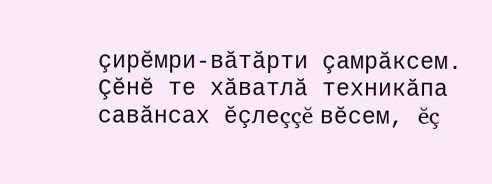çирĕмри-вăтăрти çамрăксем. Çĕнĕ те хăватлă техникăпа савăнсах ĕçлеççĕ вĕсем, ĕç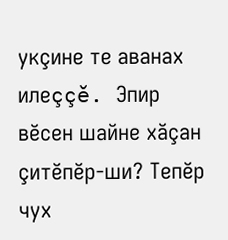укçине те аванах илеççĕ. Эпир вĕсен шайне хăçан çитĕпĕр-ши? Тепĕр чух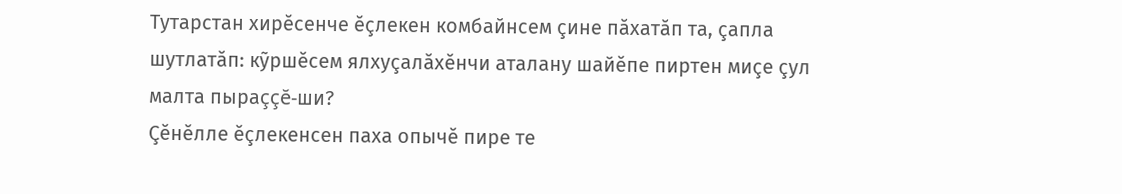Тутарстан хирĕсенче ĕçлекен комбайнсем çине пăхатăп та, çапла шутлатăп: кỹршĕсем ялхуçалăхĕнчи аталану шайĕпе пиртен миçе çул малта пыраççĕ-ши?
Çĕнĕлле ĕçлекенсен паха опычĕ пире те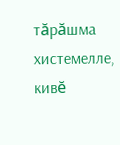тăрăшма хистемелле, кивĕ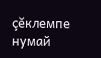çĕклемпе нумай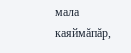мала каяймăпăр,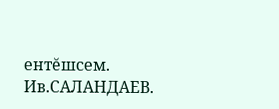ентĕшсем.
Ив.САЛАНДАЕВ.